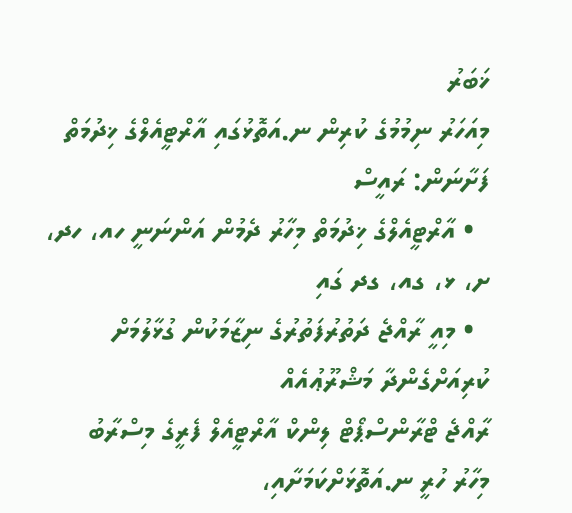ޚަބަރު
މިއަހަރު ނިމުމުގެ ކުރިން ނ.އަތޮޅުގައި އާރްޓީއެލްގެ ޚިދުމަތް ފަށާނަން: ރައީސް
  • އާރްޓީއެލްގެ ޚިދުމަތް މިހާރު ދެމުން އަންނަނީ ހއ، ހދ، ށ، ޅ، ގއ، ގދ ގައި
  • މިއީ ރާއްޖެ ދަތުރުފަތުރުގެ ނިޒާމަކުން ގުޅާލުމަށް ކުރިއަށްގެންދާ މަޝްރޫޢުއެއް
ރާއްޖެ ޓްރާންސްޕޯޓް ލިންކް އާރްޓީއެލް ފެރީގެ މިސްރާބު މިހާރު ހުރީ ނ.އަތޮޅަށްކަމަށާއި،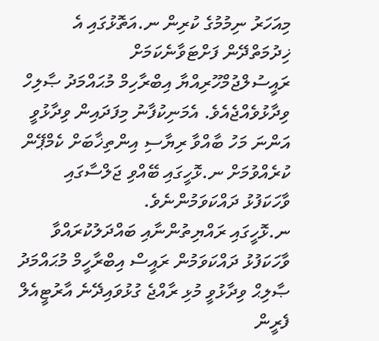މިއަހަރު ނިމުމުގެ ކުރިން ނ.އަތޮޅުގައި އެ ޚިދުމަތްދޭން ފަށްޓަވާނެކަމަށް ރައީސުލްޖުމްހޫރިއްޔާ އިބްރާހިމް މުޙައްމަދު ޞާލިހް ވިދާޅުވެއްޖެއެވެ. އެމަނިކުފާނު މިފަދައިން ވިދާޅުވީ އަންނަ މަހު ބާއްވާ ރިޔާސި އިންތިޚާބަށް ކެމްޕޭން ކުރެއްވުމަށް ނ.ޅޮހީގައި ބޭއްވި ޖަލްސާގައި ވާހަކަފުޅު ދައްކަވަމުންނެވެ.
ނ.ޅޮހީގައި ރައްޔިތުންނާއި ބައްދަލުކުރައްވާ ވާހަކަފުޅު ދައްކަވަމުން ރައީސް އިބްރާހީމް މުޙައްމަދު ޞާލިޙް ވިދާޅުވީ މުޅި ރާއްޖެ ގުޅުވައިދޭނެ އާރުޓީއެލް ފެރީން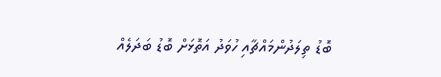ބޮޑު ތިލަދުންމައްޗާއި ހުވަދު އަތޮޅަށް ބޮޑު ބަދަލެއް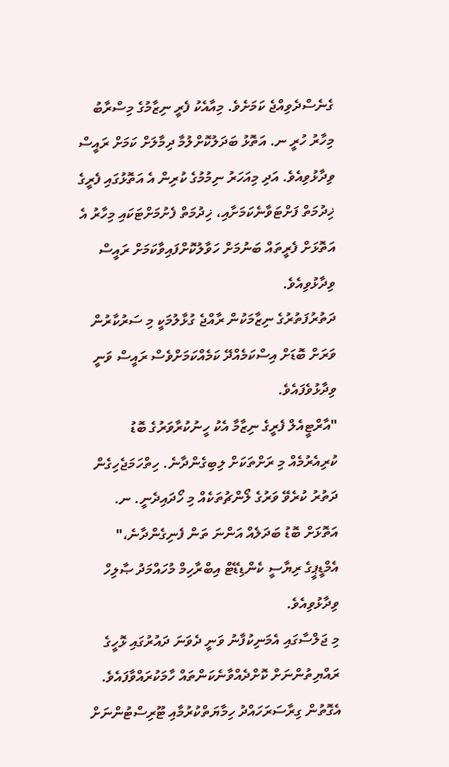ގެނެސްދެވިއްޖެ ކަމަށެވެ. މިއާއެކު ފެރީ ނިޒާމުގެ މިސްރާބު މިހާރު ހުރީ ނ. އަތޮޅު ބަދަލުކޮށްލުމާ ދިމާލަށް ކަމަށް ރައީސް ވިދާޅުވިއެވެ. އަދި މިއަހަރު ނިމުމުގެ ކުރިން އެ އަތޮޅުގައި ފެރީގެ ޚިދުމަތް ފަށްޓަވާނެކަމަށާއި، ޚިދުމަތް ފެށުމަށްޓަކައި މިހާރު އެ އަތޮޅަށް ފެރީތައް ބަނުމަށް ހަވާލުކޮށްފައިވާކަމަށް ރައީސް ވިދާޅުވިއެވެ.
ދަތުރުފަތުރުގެ ނިޒާމަކުން ރާއްޖެ ގުޅާލުމަކީ މި ސަރުކާރުން ވަރަށް ބޮޑަށް އިސްކަމެއްދޭ ކަމެއްކަމަށްވެސް ރައީސް ވަނީ ވިދާޅުވެފައެވެ.
"އާރްޓީއެލް ފެރީގެ ނިޒާމާ އެކު ހީނުކުރާވަރުގެ ބޮޑު ކުރިއެރުމެއް މި ރަށްތަކަށް ލިބިގެންދާނެ. ހިތްހަމަޖެހިގެން ދަތުރު ކުރެވޭ ވަރުގެ ލޯންޗުތަކެއް މި ހޯދައިދެނީ. ނ. އަތޮޅަށް ބޮޑު ބަދަލެއް އަންނަ ތަން ފެނިގެންދާނެ،" އެމްޑީޕީގެ ރިޔާސީ ކެންޑިޑޭޓް އިބްރާހިމް މުހައްމަދު ޞާލިހް ވިދާޅުވިއެވެ.
މި ޖަލްސާގައި އެމަނިކުފާނު ވަނީ ދެވަނަ ދައުރުގައި ޅޮހީގެ ރައްޔިތުންނަށް ކޮށްދެއްވާނެކަންތައް ހާމަކުރައްވާފައެވެ. އެގޮތުން ގިރާސަރަހައްދު ހިމާޔަތްކުރުމާއި ޓޫރިސްޓުންނަށް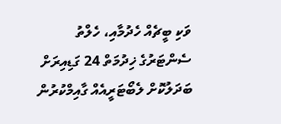ވަކި ބީޗެއް ހެދުމާއި، ހެލްތު ސެންޓަރުގެ ޚިދުމަތް 24 ގަޑިއިރަށް ބަދަލުކޮށް ލެބޯޓަރީއެއް ގާއިމްކުރުން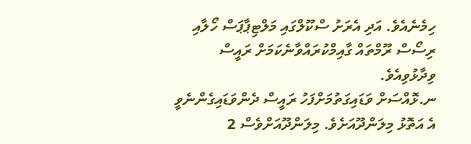ހިމެނެއެވެ. އަދި އެރަށު ސްކޫލްގައި މަލްޓިޕާޕަސް ހޯލާއި ރިސޯސް ރޫމްތައް ގާއިމްކުރައްވާނެކަމަށް ރައީސް ވިދާޅުވިއެވެ.
ނ.ޅޮއްސަށް ވަޑައިގަތުމަށްފަހު ރައީސް ދެންވަޑައިގެންނެވީ އެ އަތޮޅު މިލަންދޫއަށެވެ. މިލަންދޫއަށްވެސް 2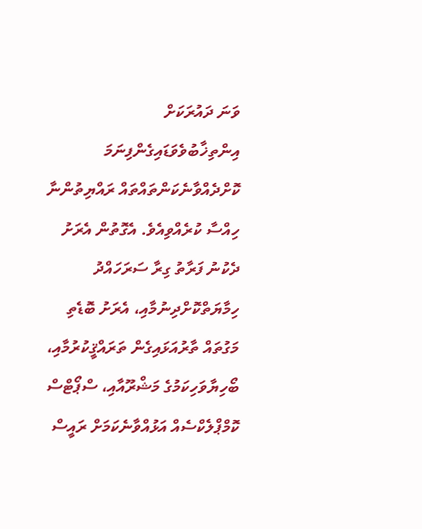ވަނަ ދައުރަކަށް އިންތިޚާބުވެވަޑައިގެންފިނަމަ ކޮށްދެއްވާނެކަންތައްތައް ރައްޔިތުންނާ ހިއްސާ ކުރެއްވިއެވެ. އެގޮތުން އެރަށު ދެކުނު ފަރާތު ގިރާ ސަރަހައްދު ހިމާޔަތްކޮށްދިނުމާއި، އެރަށު ބޮޑެތި މަގުތައް ތާރުއަޅައިގެން ތަރައްޤީކުރުމާއި، ބޯހިޔާވަހިކަމުގެ މަޝްރޫއާއި، ސްޕޯޓްސް ކޮމްޕްލެކްސެއް އަޅުއްވާނެކަމަށް ރައީސް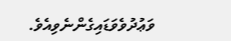ވަޢުދުވެވަޑައިގެންނެވިއެވެ.